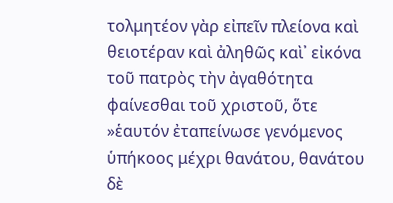τολμητέον γὰρ εἰπεῖν πλείονα καὶ θειοτέραν καὶ ἀληθῶς καὶ᾿ εἰκόνα τοῦ πατρὸς τὴν ἀγαθότητα φαίνεσθαι τοῦ χριστοῦ, ὅτε »ἑαυτόν ἐταπείνωσε γενόμενος ὑπήκοος μέχρι θανάτου, θανάτου δὲ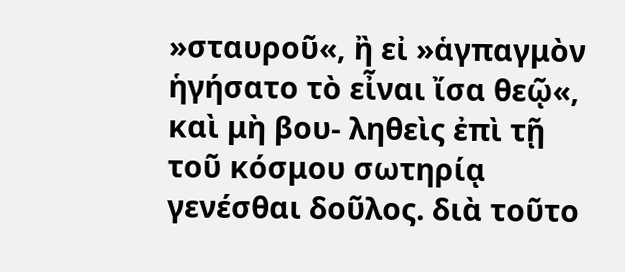»σταυροῦ«, ἢ εἰ »ἁγπαγμὸν ἡγήσατο τὸ εἶναι ἴσα θεῷ«, καὶ μὴ βου- ληθεὶς ἐπὶ τῇ τοῦ κόσμου σωτηρίᾳ γενέσθαι δοῦλος. διὰ τοῦτο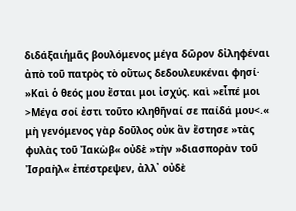διδάξαιἡμᾶς βουλόμενος μέγα δῶρον δἰληφέναι ἀπὸ τοῦ πατρὸς τὸ οὕτως δεδουλευκέναι φησί· »Καὶ ὁ θεός μου ἔσται μοι ἰσχύς. καὶ »εἶπέ μοι >Μέγα σοί ἐστι τοῦτο κληθῆναί σε παίδά μου<.« μὴ γενόμενος γὰρ δοῦλος οὐκ ἂν ἔστησε »τὰς φυλὰς τοῦ Ἰακὼβ« οὐδὲ »τὴν »διασπορὰν τοῦ Ἰσραὴλ« ἐπέστρεψεν, ἀλλ᾿ οὐδὲ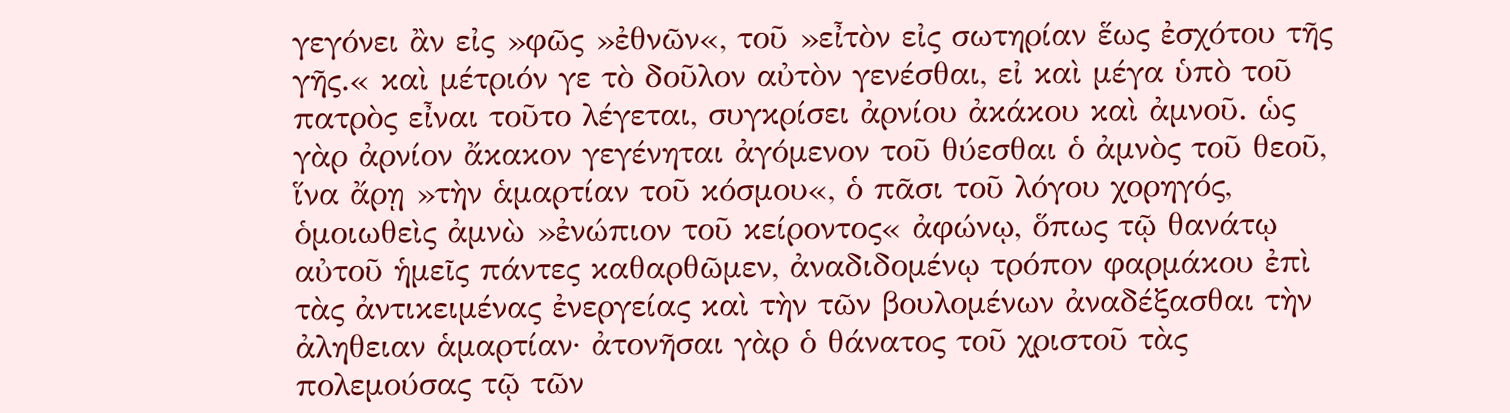γεγόνει ἂν εἰς »φῶς »ἐθνῶν«, τοῦ »εἶτὸν εἰς σωτηρίαν ἕως ἐσχότου τῆς γῆς.« καὶ μέτριόν γε τὸ δοῦλον αὐτὸν γενέσθαι, εἰ καὶ μέγα ὑπὸ τοῦ πατρὸς εἶναι τοῦτο λέγεται, συγκρίσει ἀρνίου ἀκάκου καὶ ἀμνοῦ. ὡς γὰρ ἀρνίον ἄκακον γεγένηται ἀγόμενον τοῦ θύεσθαι ὁ ἀμνὸς τοῦ θεοῦ, ἵνα ἄρῃ »τὴν ἁμαρτίαν τοῦ κόσμου«, ὁ πᾶσι τοῦ λόγου χορηγός, ὁμοιωθεὶς ἀμνὼ »ἐνώπιον τοῦ κείροντος« ἀφώνῳ, ὅπως τῷ θανάτῳ αὐτοῦ ἡμεῖς πάντες καθαρθῶμεν, ἀναδιδομένῳ τρόπον φαρμάκου ἐπὶ τὰς ἀντικειμένας ἐνεργείας καὶ τὴν τῶν βουλομένων ἀναδέξασθαι τὴν ἀληθειαν ἁμαρτίαν· ἀτονῆσαι γὰρ ὁ θάνατος τοῦ χριστοῦ τὰς πολεμούσας τῷ τῶν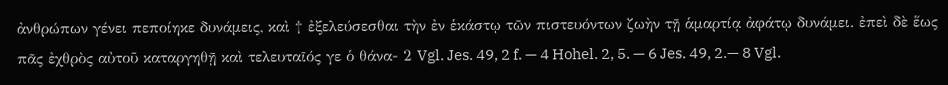ἀνθρώπων γένει πεποίηκε δυνάμεις, καὶ † ἐξελεύσεσθαι τὴν ἐν ἑκάστῳ τῶν πιστευόντων ζωὴν τῇ ἁμαρτίᾳ ἀφάτῳ δυνάμει. ἐπεὶ δὲ ἕως πᾶς ἐχθρὸς αὐτοῦ καταργηθῇ καὶ τελευταῖός γε ὁ θάνα- 2 Vgl. Jes. 49, 2 f. — 4 Hohel. 2, 5. — 6 Jes. 49, 2.— 8 Vgl.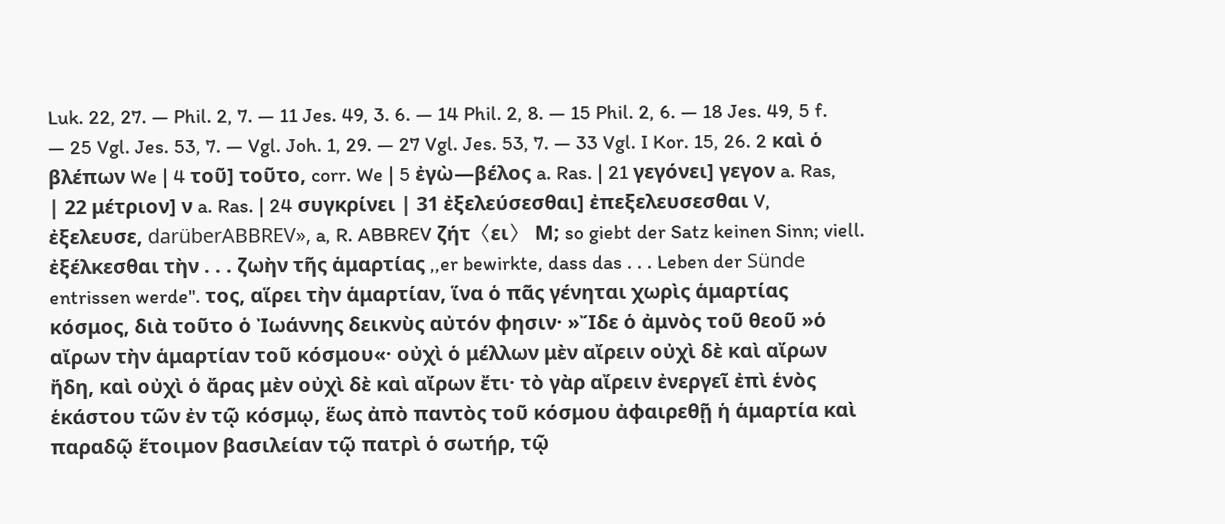Luk. 22, 27. — Phil. 2, 7. — 11 Jes. 49, 3. 6. — 14 Phil. 2, 8. — 15 Phil. 2, 6. — 18 Jes. 49, 5 f. — 25 Vgl. Jes. 53, 7. — Vgl. Joh. 1, 29. — 27 Vgl. Jes. 53, 7. — 33 Vgl. I Kor. 15, 26. 2 καὶ ὁ βλέπων We | 4 τοῦ] τοῦτο, corr. We | 5 ἐγὼ—βέλος a. Ras. | 21 γεγόνει] γεγον a. Ras, | 22 μέτριον] ν a. Ras. | 24 συγκρίνει | 31 ἐξελεύσεσθαι] ἐπεξελευσεσθαι V, ἐξελευσε, darüberABBREV», a, R. ABBREV ζήτ〈ει〉 Μ; so giebt der Satz keinen Sinn; viell. ἐξέλκεσθαι τὴν . . . ζωὴν τῆς ἁμαρτίας ,,er bewirkte, dass das . . . Leben der Sünde entrissen werde". τος, αἵρει τὴν ἁμαρτίαν, ἵνα ὁ πᾶς γένηται χωρὶς ἁμαρτίας κόσμος, διὰ τοῦτο ὁ Ἰωάννης δεικνὺς αὐτόν φησιν· »Ἴδε ὁ ἀμνὸς τοῦ θεοῦ »ὁ αἴρων τὴν ἁμαρτίαν τοῦ κόσμου«· οὐχὶ ὁ μέλλων μὲν αἴρειν οὐχὶ δὲ καὶ αἴρων ἤδη, καὶ οὐχὶ ὁ ἄρας μὲν οὐχὶ δὲ καὶ αἴρων ἔτι· τὸ γὰρ αἴρειν ἐνεργεῖ ἐπὶ ἑνὸς ἑκάστου τῶν ἐν τῷ κόσμῳ, ἕως ἀπὸ παντὸς τοῦ κόσμου ἀφαιρεθῇ ἡ ἁμαρτία καὶ παραδῷ ἕτοιμον βασιλείαν τῷ πατρὶ ὁ σωτήρ, τῷ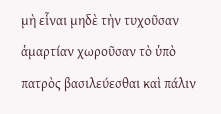μὴ εἷναι μηδὲ τὴν τυχοῦσαν ἁμαρτίαν χωροῦσαν τὸ ὑπὸ πατρὸς βασιλεύεσθαι καὶ πάλιν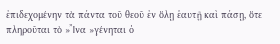ἐπιδεχομένην τὰ πάντα τοῦ θεοῦ ἐν ὅλῃ ἑαυτῇ καὶ πάσῃ, ὅτε πληροῦται τὸ »Ἴνα »γένηται ὁ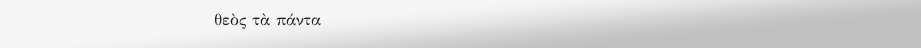θεὸς τὰ πάντα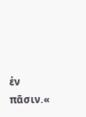ἐν πᾶσιν.«